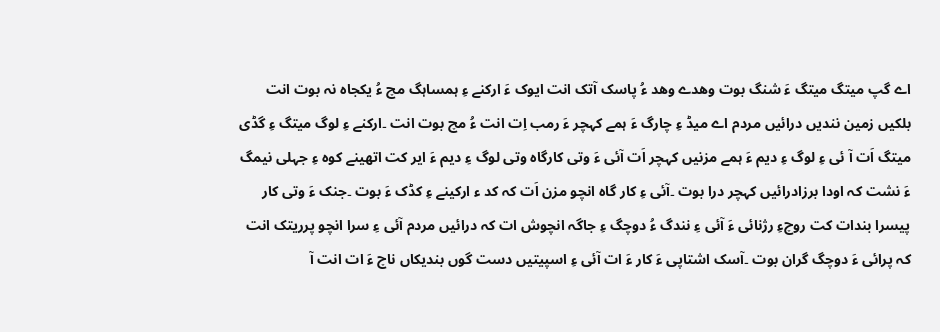اے گپ میتگ میتگ ءَ شنگ بوت وھدے وھد ءُ پاسک آتک انت ایوک ءَ ارکنے ءِ ہمساہگ مچ ءُ یکجاہ نہ بوت انت بلکیں زمین نندیں درائیں مردم اے میڈ ءِ چارگ ءَ ہمے کہچر ءَ رمب اِت انت ءُ مچ بوت انت ۔ارکنے ءِ لوگ میتگ ءِ گڈی میتگ اَت آ ئی ءِ لوگ ءِ دیم ءَ ہمے مزنیں کہچر اَت آئی ءَ وتی کارگاہ وتی لوگ ءِ دیم ءَ ایر کت اتھینے کوہ ءِ جہلی نیمگ ءَ نشت کہ اودا برزادرائیں کہچر درا بوت ۔آئی ءِ کار گاہ انچو مزن اَت کہ کد ء ارکینے ءِ کڈک ءَ بوت ۔جنک ءَ وتی کار پیسرا بندات کت روچءِ رژنائی ءَ آئی ءِ نندگ ءُ دوچگ ءِ جاگہ انچوش ات کہ درائیں مردم آئی ءِ سرا انچو پرریتک انت کہ پرائی ءَ دوچگ گران بوت ۔آسک اشتاپی ءَ کار ءَ ات آئی ءِ اسپیتیں دست گوں بندیکاں ناچ ءَ ات انت آ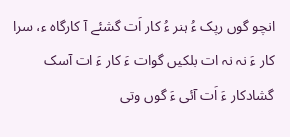انچو گوں رپک ءُ ہنر ءُ کار اَت گشئے آ کارگاہ ء، سرا کار ءَ نہ نہ ات بلکیں گوات ءَ کار ءَ ات آسک گشادکار ءَ اَت آئی ءَ گوں وتی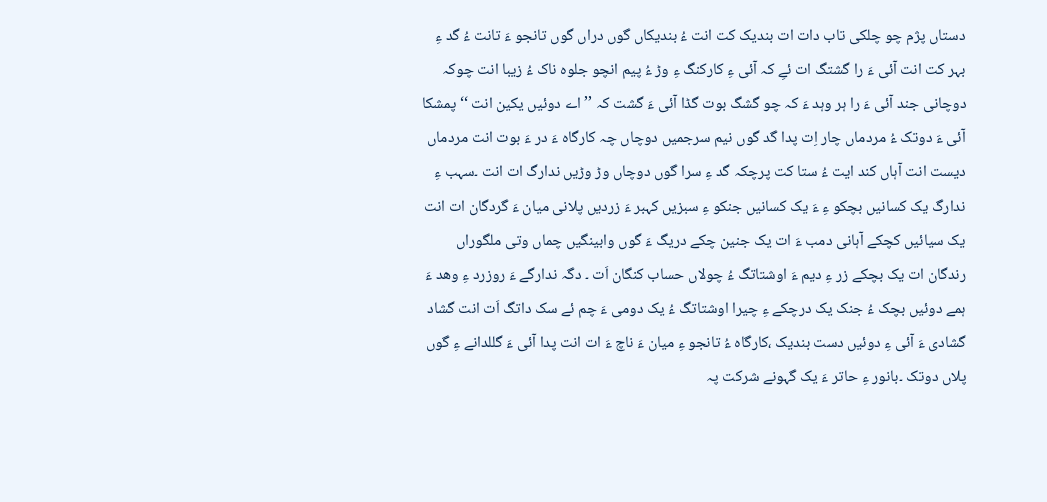دستاں پژم چو چلکی تاب دات ات بندیک کت انت ءُ بندیکاں گوں دراں گوں تانجو ءَ تانت ءُ گد ءِ بہر کت انت آئی ءَ را گشتگ ات ئےِ کہ آئی ءِ کارکنگ ءِ وڑ ءُ پیم انچو جلوہ ناک ءُ زیبا انت چوکہ دوچانی جند آئی ءَ را ہر وہد ءَ کہ چو گشگ بوت گڈا آئی ءَ گشت کہ ’’ اے دوئیں یکین انت ‘‘ پمشکا آئی ءَ دوتک ءُ مردماں چار اِت پدا گد گوں نیم سرجمیں دوچاں چہ کارگاہ ءَ در ءَ بوت انت مردماں دیست انت آہاں کند ایت ءُ ستا کت پرچکہ گد ءِ سرا گوں دوچاں وڑ وڑیں ندارگ ات انت ۔سہب ءِ ندارگ یک کسانیں بچکو ءِ ءَ یک کسانیں جنکو ءِ سبزیں کہبر ءَ زردیں پلانی میان ءَ گردگان ات انت یک سیائیں کچکے آہانی دمب ءَ ات یک جنین چکے دریگ ءَ گوں وابینگیں چماں وتی ملگوراں رندگان ات یک بچکے زر ءِ دیم ءَ اوشتاتگ ءُ چولاں حساب کنگان اَت ۔ دگہ ندارگے ءَ روزرد ءِ وھد ءَ ہمے دوئیں بچک ءُ جنک یک درچکے ءِ چیرا اوشتاتگ ءُ یک دومی ءَ چم ئے سک داتگ اَت انت گشاد گشادی ءَ آئی ءِ دوئیں دست بندیک ،کارگاہ ءُ تانجو ءِ میان ءَ ناچ ءَ ات انت پدا آئی ءَ گللدانے ءِ گوں پلاں دوتک ۔بانور ءِ حاتر ءَ یک گہونے شرکت پہ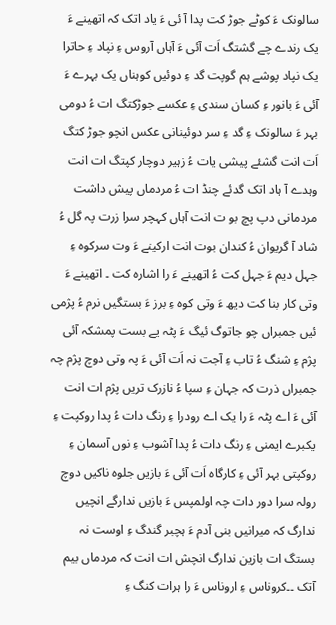سالونک ءَ کوٹے جوڑ کت پدا آ ئی ءَ یاد اتک کہ اتھینے ءَ یک رندے چے گشتگ اَت آئی ءَ آہاں آروس ءِ نپاد ءِ حاترا یک نپاد پوشے ہم گوپت گد ءِ دوئیں کوہناں یک بہرے ءَ آئی ءَ بانور ءِ کسان سندی ءِ عکسے جوڑکتگ ات ءُ دومی بہر ءَ سالونک ءِ گد ءِ سر دوئینانی عکس انچو جوڑ کتگ اَت انت گشئے پیشی یات ءُ زہیر دوچار کپتگ ات انت وہدے آ ہاد اتک گدئے چنڈ ات ءُ مردماں پیش داشت مردمانی دپ پچ بو ت انت آہاں کہچر سرا زرت پہ گل ءُ شاد آ گریوان ءُ کندان بوت انت ارکینے ءَ وت سرکوہ ءِ جہل دیم ءَ جہل کت ءُ اتھینے ءَ را اشارہ کت ۔ اتھینے ءَ وتی کار بنا کت دیھ ءَ وتی کوہ ءِ برز ءَ بستگیں نرم ءُ پژمی ئیں جمبراں چو جاتوگ ئیگ ءَ پٹہ یے بست پمشکہ آئی پژم ءِ شنگ ءُ تاب ءِ آجت نہ اَت آئی ءَ پہ وتی دوچ پژم چہ جمبراں ذرت کہ جہان ءِ سپا ءُ نازرک تریں پژم ات انت آئی ءَ اے پٹہ ءَ را یک اے رودرا ءِ رنگ دات ءُ پدا روکپت ءِ یکبرے ایمنی ءِ رنگ دات ءُ پدا آشوب ءِ نوں آسمان ءِ روکپتی بہر آئی ءِ کارگاہ اَت آئی ءَ بازیں جلوہ ناکیں دوچ رولہ سرا دور دات چہ اولمپس ءَ بازیں ندارگے انچیں ندارگ کہ میرانیں بنی آدم ءَ ہچبر گندگ ءِ اوست نہ بستگ ات بازین ندارگ انچش ات انت کہ مردماں بیم آتک ۔۔کروناس ءِ اروناس ءَ را ہرات کنگ ءِ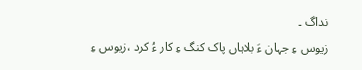نداگ ۔
زیوس ءِ جہان ءَ بلاہاں پاک کنگ ءِ کار ءُ کرد ،زیوس ءِ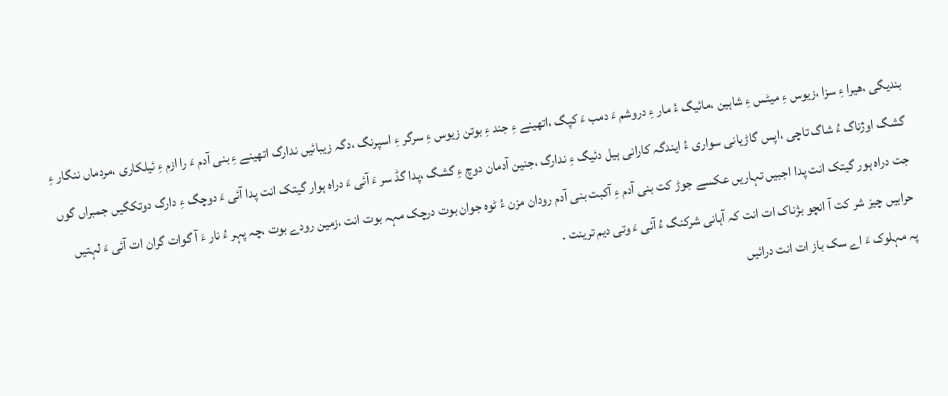بندیگی ،ھیرا ءِ سزا ،زیوس ءِ میٹس ءِ شاہین ،مائیگ ءُ مار ءِ دروشم ءَ دمب ءَ کپگ ،اتھینے ءِ جند ءِ بوتن زیوس ءِ سرگر ءِ اسپرنگ ،دگہ زیبائیں ندارگ اتھینے ءِ بنی آدم ءَ را ازم ءِ ئیلکاری ،مردماں ننگار ءِ گشگ اوژناگ ءُ شاگ تاچی ،اپس گاڑیانی سواری ءُ ایندگہ کارانی ہیل دئیگ ءِ ندارگ ،جنین آدمان دوچ ءِ گشگ ،پدا گڈ سر ءَ آئی ءَ دراہ ہوار گیتک انت پدا آئی ءَ دوچگ ءِ دارگ دوتکگیں جمبراں گوں جت دراہ ہور گیتک انت پدا اجبیں تہاریں عکسے جوڑ کت بنی آدم ءِ آکبت بنی آدم رودان مزن ءُ ٹوہ جوان بوت درچک مہہ بوت انت ،زمین رودے بوت ،چہ پہر ءُ نار ءَ آ گوات گران ات آئی ءَ لہتیں حرابیں چیز شر کت آ انچو بژناک ات انت کہ آہانی شرکنگ ءُ آئی ءَ وتی دیم ترینت ۔
پہ مہلوک ءَ اے سک باز ات انت درائیں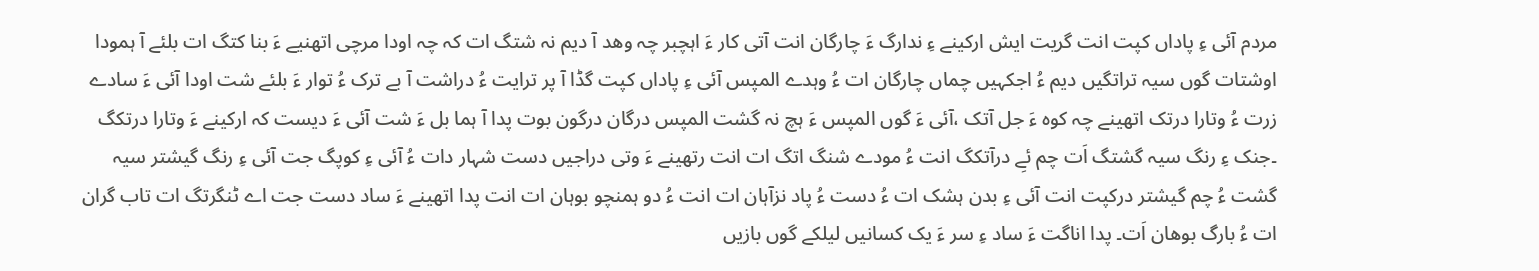مردم آئی ءِ پاداں کپت انت گریت ایش ارکینے ءِ ندارگ ءَ چارگان انت آتی کار ءَ اہچبر چہ وھد آ دیم نہ شتگ ات کہ چہ اودا مرچی اتھنیے ءَ بنا کتگ ات بلئے آ ہمودا اوشتات گوں سیہ تراتگیں دیم ءُ اجکہیں چماں چارگان ات ءُ وہدے المپس آئی ءِ پاداں کپت گڈا آ پر ترایت ءُ دراشت آ بے ترک ءُ توار ءَ بلئے شت اودا آئی ءَ سادے زرت ءُ وتارا درتک اتھینے چہ کوہ ءَ جل آتک ،آئی ءَ گوں المپس ءَ ہچ نہ گشت المپس درگان درگون بوت پدا آ ہما بل ءَ شت آئی ءَ دیست کہ ارکینے ءَ وتارا درتکگ ۔جنک ءِ رنگ سیہ گشتگ اَت چم ئےِ درآتکگ انت ءُ مودے شنگ اتگ ات انت رتھینے ءَ وتی دراجیں دست شہار دات ءُ آئی ءِ کوپگ جت آئی ءِ رنگ گیشتر سیہ گشت ءُ چم گیشتر درکپت انت آئی ءِ بدن ہشک ات ءُ دست ءُ پاد نزآہان ات انت ءُ دو ہمنچو بوہان ات انت پدا اتھینے ءَ ساد دست جت اے ٹنگرتگ ات تاب گران ات ءُ بارگ بوھان اَت۔ پدا اناگت ءَ ساد ءِ سر ءَ یک کسانیں لیلکے گوں بازیں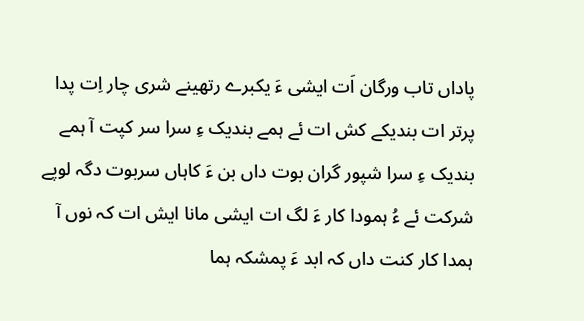پاداں تاب ورگان اَت ایشی ءَ یکبرے رتھینے شری چار اِت پدا پرتر ات بندیکے کش ات ئے ہمے بندیک ءِ سرا سر کپت آ ہمے بندیک ءِ سرا شپور گران بوت داں بن ءَ کاہاں سربوت دگہ لوپے شرکت ئے ءُ ہمودا کار ءَ لگ ات ایشی مانا ایش ات کہ نوں آ ہمدا کار کنت داں کہ ابد ءَ پمشکہ ہما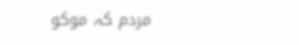مردم کہ موکو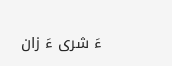ءَ شری ءَ زان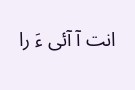انت آ آئی ءَ را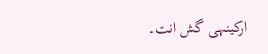ارکینہی گش انت۔